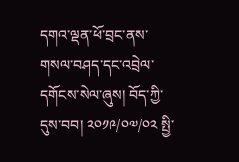དགའ་ལྡན་ཕོ་བྲང་ནས་གསལ་བཤད་དང་འབྲེལ་དགོངས་སེལ་ཞུས། བོད་ཀྱི་དུས་བབ། ༢༠༡༩/༠༧/༠༢ སྤྱི་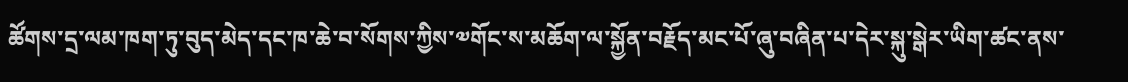ཚོགས་དྲ་ལམ་ཁག་ཏུ་བུད་མེད་དང་ཁ་ཆེ་བ་སོགས་ཀྱིས་༧གོང་ས་མཆོག་ལ་སྐྱོན་བརྗོད་མང་པོ་ཞུ་བཞིན་པ་དེར་སྐུ་སྒེར་ཡིག་ཚང་ནས་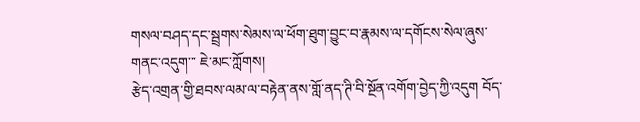གསལ་བཤད་དང་སྦྲགས་སེམས་ལ་ཕོག་ཐུག་བྱུང་བ་རྣམས་ལ་དགོངས་སེལ་ཞུས་གནང་འདུག་་་ ཇེ་མང་ཀློགས།
རྩེད་འགྲན་གྱི་ཐབས་ལམ་ལ་བརྟེན་ནས་གློ་ནད་ཊི་བི་སྔོན་འགོག་བྱེད་ཀྱི་འདུག བོད་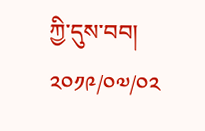ཀྱི་དུས་བབ། ༢༠༡༩/༠༧/༠༢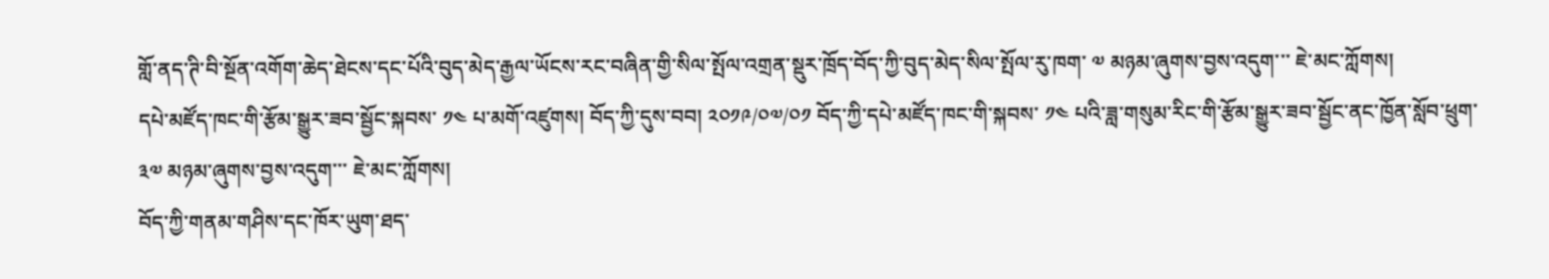གློ་ནད་ཊི་བི་སྔོན་འགོག་ཆེད་ཐེངས་དང་པོའི་བུད་མེད་རྒྱལ་ཡོངས་རང་བཞིན་གྱི་སིལ་སྤོལ་འགྲན་སྡུར་ཁྲོད་བོད་ཀྱི་བུད་མེད་སིལ་སྤོལ་རུ་ཁག་ ༧ མཉམ་ཞུགས་བྱས་འདུག་་་ ཇེ་མང་ཀློགས།
དཔེ་མཛོད་ཁང་གི་རྩོམ་སྒྱུར་ཟབ་སྦྱོང་སྐབས་ ༡༤ པ་མགོ་འཛུགས། བོད་ཀྱི་དུས་བབ། ༢༠༡༩/༠༧/༠༡ བོད་ཀྱི་དཔེ་མཛོད་ཁང་གི་སྐབས་ ༡༤ པའི་ཟླ་གསུམ་རིང་གི་རྩོམ་སྒྱུར་ཟབ་སྦྱོང་ནང་ཁྱོན་སློབ་ཕྲུག་ ༣༧ མཉམ་ཞུགས་བྱས་འདུག་་་ ཇེ་མང་ཀློགས།
བོད་ཀྱི་གནམ་གཤིས་དང་ཁོར་ཡུག་ཐད་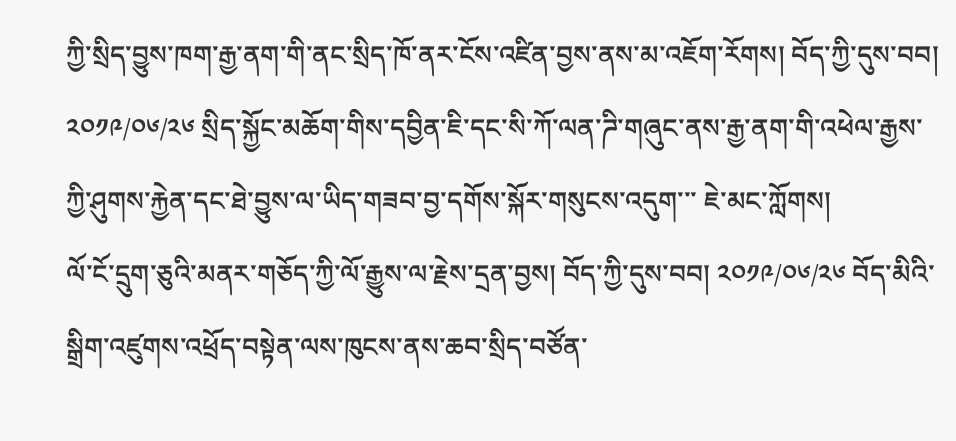ཀྱི་སྲིད་བྱུས་ཁག་རྒྱ་ནག་གི་ནང་སྲིད་ཁོ་ནར་ངོས་འཛིན་བྱས་ནས་མ་འཇོག་རོགས། བོད་ཀྱི་དུས་བབ། ༢༠༡༩/༠༦/༢༦ སྲིད་སྐྱོང་མཆོག་གིས་དབྱིན་ཇི་དང་སི་ཀོ་ལན་ཌི་གཞུང་ནས་རྒྱ་ནག་གི་འཕེལ་རྒྱས་ཀྱི་ཤུགས་རྐྱེན་དང་ཐེ་བྱུས་ལ་ཡིད་གཟབ་བྱ་དགོས་སྐོར་གསུངས་འདུག་་་ ཇེ་མང་ཀློགས།
ལོ་ངོ་དྲུག་ཅུའི་མནར་གཅོད་ཀྱི་ལོ་རྒྱུས་ལ་རྗེས་དྲན་བྱས། བོད་ཀྱི་དུས་བབ། ༢༠༡༩/༠༦/༢༦ བོད་མིའི་སྒྲིག་འཛུགས་འཕྲོད་བསྟེན་ལས་ཁུངས་ནས་ཆབ་སྲིད་བཙོན་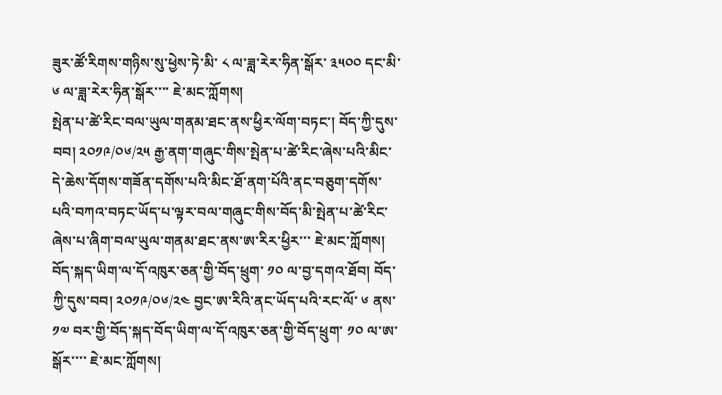ཟུར་ཚོ་རིགས་གཉིས་སུ་ཕྱེས་ཏེ་མི་ ༨ ལ་ཟླ་རེར་ཧིན་སྒོར་ ༣༥༠༠ དང་མི་ ༦ ལ་ཟླ་རེར་ཧིན་སྒོར་་་་ ཇེ་མང་ཀློགས།
སྤེན་པ་ཚེ་རིང་བལ་ཡུལ་གནམ་ཐང་ནས་ཕྱིར་ལོག་བཏང་། བོད་ཀྱི་དུས་བབ། ༢༠༡༩/༠༦/༢༥ རྒྱ་ནག་གཞུང་གིས་སྤེན་པ་ཚེ་རིང་ཞེས་པའི་མིང་དེ་ཆེས་དོགས་གཟོན་དགོས་པའི་མིང་ཐོ་ནག་པོའི་ནང་བཅུག་དགོས་པའི་བཀའ་བཏང་ཡོད་པ་ལྟར་བལ་གཞུང་གིས་བོད་མི་སྤེན་པ་ཚེ་རིང་ཞེས་པ་ཞིག་བལ་ཡུལ་གནམ་ཐང་ནས་ཨ་རིར་ཕྱིར་་་ ཇེ་མང་ཀློགས།
བོད་སྐད་ཡིག་ལ་དོ་འཁུར་ཅན་གྱི་བོད་ཕྲུག་ ༡༠ ལ་བྱ་དགའ་ཐོབ། བོད་ཀྱི་དུས་བབ། ༢༠༡༩/༠༦/༢༤ བྱང་ཨ་རིའི་ནང་ཡོད་པའི་རང་ལོ་ ༦ ནས་ ༡༧ བར་གྱི་བོད་སྐད་བོད་ཡིག་ལ་དོ་འཁུར་ཅན་གྱི་བོད་ཕྲུག་ ༡༠ ལ་ཨ་སྒོར་་་་ ཇེ་མང་ཀློགས།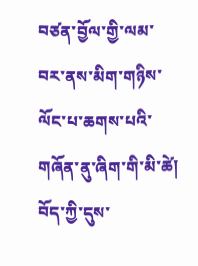བཙན་བྱོལ་གྱི་ལམ་བར་ནས་མིག་གཉིས་ལོང་པ་ཆགས་པའི་གཞོན་ནུ་ཞིག་གི་མི་ཚེ། བོད་ཀྱི་དུས་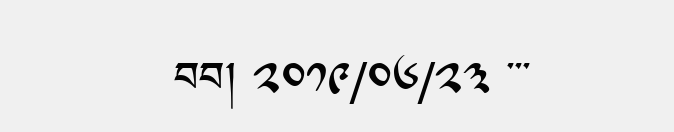བབ། ༢༠༡༩/༠༦/༢༣ ་་་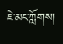ཇེ་མང་ཀློགས།